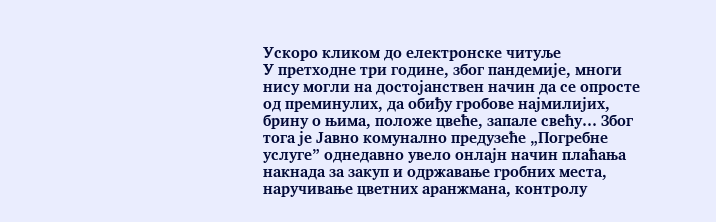Ускоро кликом до електронске читуље
У претходне три године, због пандемије, многи нису могли на достојанствен начин да се опросте од преминулих, да обиђу гробове најмилијих, брину о њима, положе цвеће, запале свећу… Због тога је Јавно комунално предузеће „Погребне услуге” однедавно увело онлајн начин плаћања накнада за закуп и одржавање гробних места, наручивање цветних аранжмана, контролу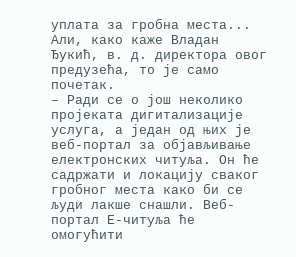уплата за гробна места... Али, како каже Владан Ђукић, в. д. директора овог предузећа, то је само почетак.
– Ради се о још неколико пројеката дигитализације услуга, а један од њих је веб-портал за објављивање електронских читуља. Oн ће садржати и локацију сваког гробног места како би се људи лакше снашли. Веб-портал Е-читуља ће омогућити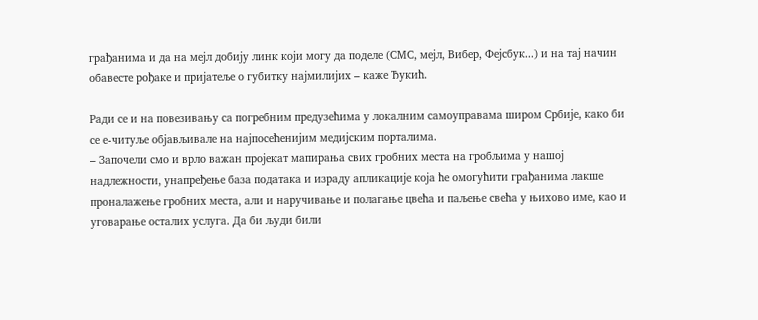грађанима и да на мејл добију линк који могу да поделе (СМС, мејл, Вибер, Фејсбук...) и на тај начин обавесте рођаке и пријатеље о губитку најмилијих – каже Ђукић.

Ради се и на повезивању са погребним предузећима у локалним самоуправама широм Србије, како би се е-читуље објављивале на најпосећенијим медијским порталима.
– Започели смо и врло важан пројекат мапирања свих гробних места на гробљима у нашој надлежности, унапређење база података и израду апликације која ће омогућити грађанима лакше проналажење гробних места, али и наручивање и полагање цвећа и паљење свећа у њихово име, као и уговарање осталих услуга. Да би људи били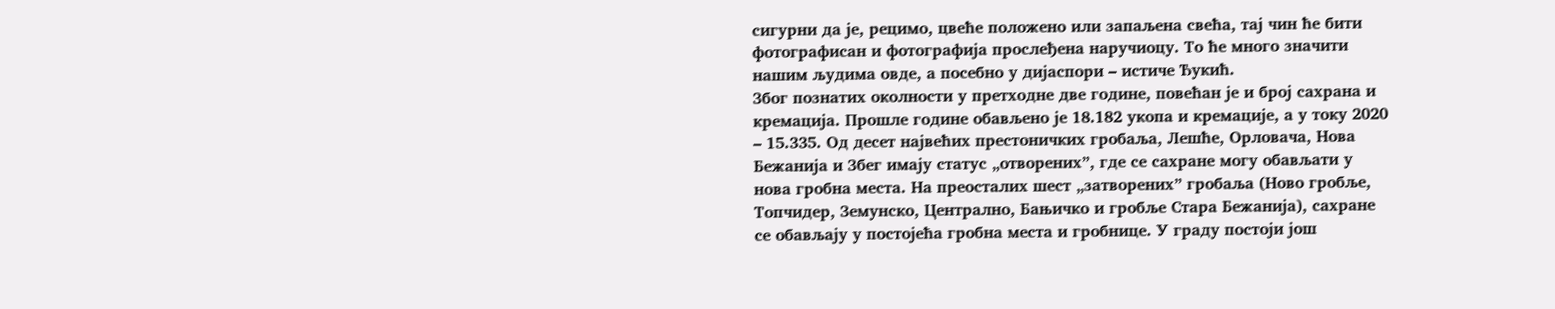сигурни да је, рецимо, цвеће положено или запаљена свећа, тај чин ће бити фотографисан и фотографија прослеђена наручиоцу. То ће много значити нашим људима овде, а посебно у дијаспори – истиче Ђукић.
Због познатих околности у претходне две године, повећан је и број сахрана и кремација. Прошле године обављено је 18.182 укопа и кремације, а у току 2020 – 15.335. Од десет највећих престоничких гробаља, Лешће, Орловача, Нова Бежанија и Збег имају статус „отворених”, где се сахране могу обављати у нова гробна места. На преосталих шест „затворених” гробаља (Ново гробље, Топчидер, Земунско, Централно, Бањичко и гробље Стара Бежанија), сахране се обављају у постојећа гробна места и гробнице. У граду постоји још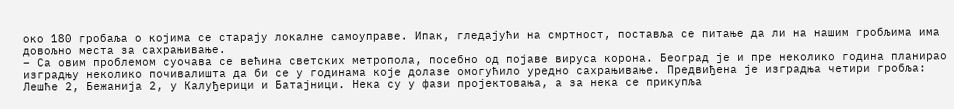око 180 гробаља о којима се старају локалне самоуправе. Ипак, гледајући на смртност, поставља се питање да ли на нашим гробљима има довољно места за сахрањивање.
– Са овим проблемом суочава се већина светских метропола, посебно од појаве вируса корона. Београд је и пре неколико година планирао изградњу неколико почивалишта да би се у годинама које долазе омогућило уредно сахрањивање. Предвиђена је изградња четири гробља: Лешће 2, Бежанија 2, у Калуђерици и Батајници. Нека су у фази пројектовања, а за нека се прикупља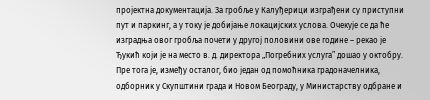пројектна документација. За гробље у Калуђерици изграђени су приступни пут и паркинг, а у току је добијање локацијских услова. Очекује се да ће изградња овог гробља почети у другој половини ове године – рекао је Ђукић који је на место в. д. директора „Погребних услуга” дошао у октобру. Пре тога је, између осталог, био један од помоћника градоначелника, одборник у Скупштини града и Новом Београду, у Министарству одбране и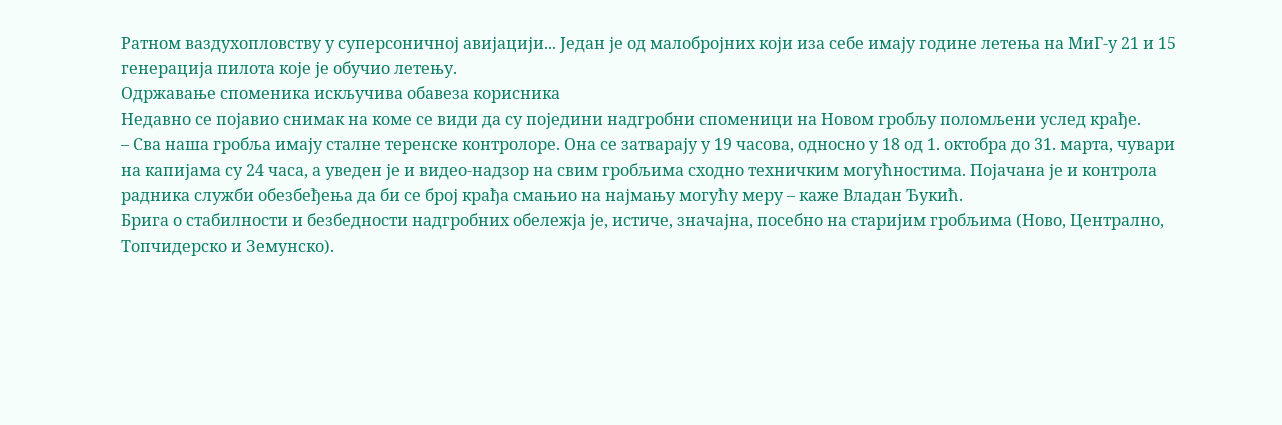Ратном ваздухопловству у суперсоничној авијацији... Један је од малобројних који иза себе имају године летења на МиГ-у 21 и 15 генерација пилота које је обучио летењу.
Одржавање споменика искључива обавеза корисника
Недавно се појавио снимак на коме се види да су поједини надгробни споменици на Новом гробљу поломљени услед крађе.
– Сва наша гробља имају сталне теренске контролоре. Она се затварају у 19 часова, односно у 18 од 1. октобра до 31. марта, чувари на капијама су 24 часа, а уведен је и видео-надзор на свим гробљима сходно техничким могућностима. Појачана је и контрола радника служби обезбеђења да би се број крађа смањио на најмању могућу меру – каже Владан Ђукић.
Брига о стабилности и безбедности надгробних обележја је, истиче, значајна, посебно на старијим гробљима (Ново, Централно, Топчидерско и Земунско).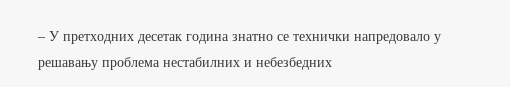– У претходних десетак година знатно се технички напредовало у решавању проблема нестабилних и небезбедних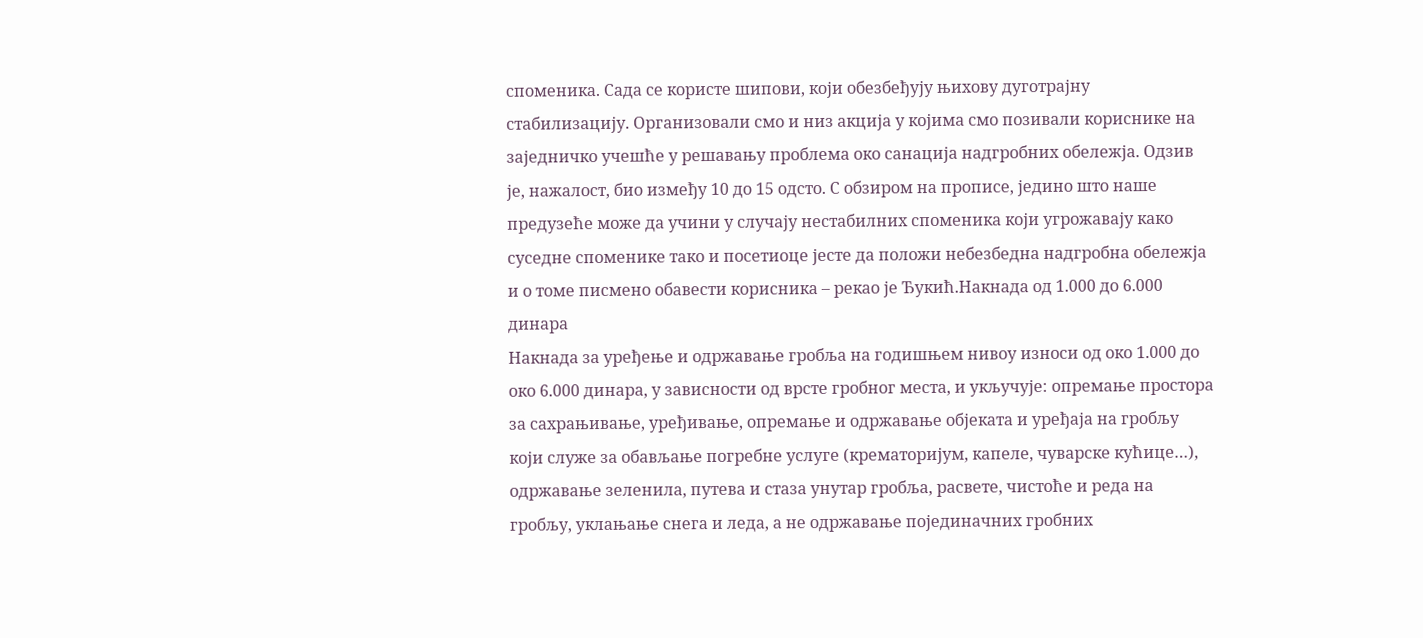споменика. Сада се користе шипови, који обезбеђују њихову дуготрајну стабилизацију. Организовали смо и низ акција у којима смо позивали кориснике на заједничко учешће у решавању проблема око санација надгробних обележја. Одзив је, нажалост, био између 10 до 15 одсто. С обзиром на прописе, једино што наше предузеће може да учини у случају нестабилних споменика који угрожавају како суседне споменике тако и посетиоце јесте да положи небезбедна надгробна обележја и о томе писмено обавести корисника – рекао је Ђукић.Накнада од 1.000 до 6.000 динара
Накнада за уређење и одржавање гробља на годишњем нивоу износи од око 1.000 до око 6.000 динара, у зависности од врсте гробног места, и укључује: опремање простора за сахрањивање, уређивање, опремање и одржавање објеката и уређаја на гробљу који служе за обављање погребне услуге (крематоријум, капеле, чуварске кућице…), одржавање зеленила, путева и стаза унутар гробља, расвете, чистоће и реда на гробљу, уклањање снега и леда, а не одржавање појединачних гробних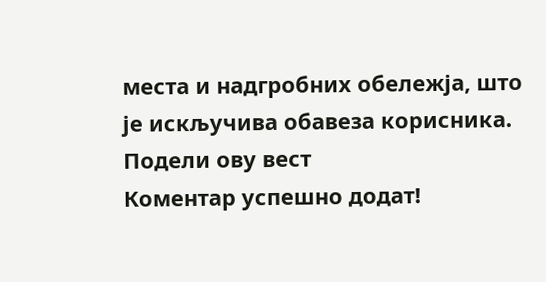места и надгробних обележја, што је искључива обавеза корисника.
Подели ову вест
Комeнтар успeшно додат!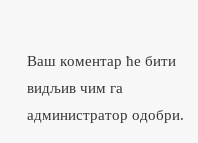Ваш комeнтар ћe бити видљив чим га администратор одобри.